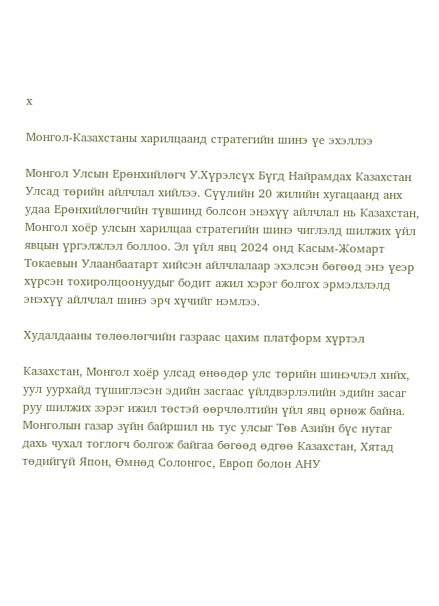x

Монгол-Казахстаны харилцаанд стратегийн шинэ үе эхэллээ

Монгол Улсын Ерөнхийлөгч У.Хүрэлсүх Бүгд Найрамдах Казахстан Улсад төрийн айлчлал хийлээ. Сүүлийн 20 жилийн хугацаанд анх удаа Ерөнхийлөгчийн түвшинд болсон энэхүү айлчлал нь Казахстан, Монгол хоёр улсын харилцаа стратегийн шинэ чиглэлд шилжих үйл явцын үргэлжлэл боллоо. Эл үйл явц 2024 онд Касым-Жомарт Токаевын Улаанбаатарт хийсэн айлчлалаар эхэлсэн бөгөөд энэ үеэр хүрсэн тохиролцоонуудыг бодит ажил хэрэг болгох эрмэлзлэлд энэхүү айлчлал шинэ эрч хүчийг нэмлээ.

Худалдааны төлөөлөгчийн газраас цахим платформ хүртэл

Казахстан, Монгол хоёр улсад өнөөдөр улс төрийн шинэчлэл хийх, уул уурхайд түшиглэсэн эдийн засгаас үйлдвэрлэлийн эдийн засаг руу шилжих зэрэг ижил төстэй өөрчлөлтийн үйл явц өрнөж байна. Монголын газар зүйн байршил нь тус улсыг Төв Азийн бүс нутаг дахь чухал тоглогч болгож байгаа бөгөөд өдгөө Казахстан, Хятад төдийгүй Япон, Өмнөд Солонгос, Европ болон АНУ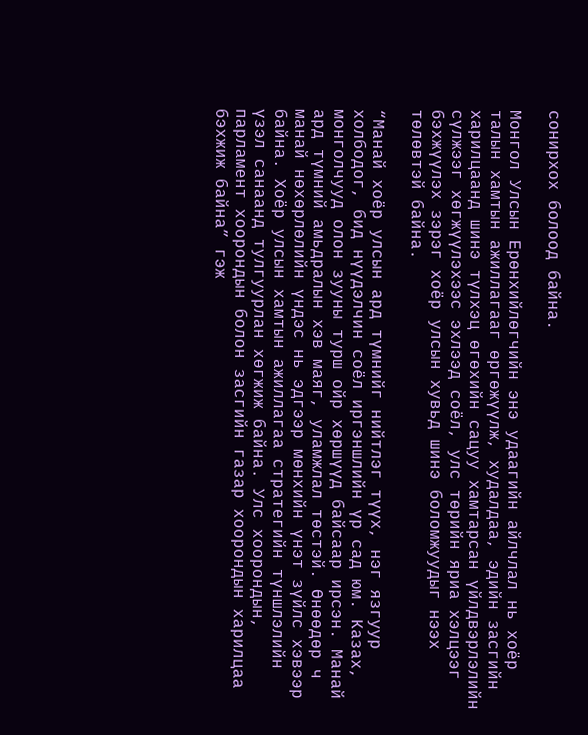сонирхох болоод байна.

Монгол Улсын Ерөнхийлөгчийн энэ удаагийн айлчлал нь хоёр талын хамтын ажиллагааг өргөжүүлж, худалдаа, эдийн засгийн харилцаанд шинэ түлхэц өгөхийн сацуу хамтарсан үйлдвэрлэлийн сүлжээг хөгжүүлэхээс эхлээд соёл, улс төрийн яриа хэлцээг бэхжүүлэх зэрэг хоёр улсын хувьд шинэ боломжуудыг нээх төлөвтэй байна.

“Манай хоёр улсын ард түмнийг нийтлэг түүх, нэг язгуур холбодог, бид нүүдэлчин соёл иргэншлийн үр сад юм. Казах, монголчууд олон зууны турш ойр хөршүүд байсаар ирсэн. Манай ард түмний амьдралын хэв маяг, уламжлал төстэй. Өнөөдөр ч манай нөхөрлөлийн үндэс нь эдгээр мөнхийн үнэт зүйлс хэвээр байна. Хоёр улсын хамтын ажиллагаа стратегийн түншлэлийн үзэл санаанд тулгуурлан хөгжиж байна. Улс хоорондын, парламент хоорондын болон засгийн газар хоорондын харилцаа бэхжиж байна” гэж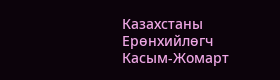Казахстаны Ерөнхийлөгч Касым-Жомарт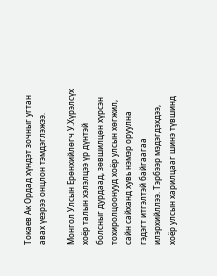Токаев Ак Ордад хүндэт зочныг угтан авах үеэрээ онцлон тэмдэглэжээ.

Монгол Улсын Ерөнхийлөгч У.Хүрэлсүх хоёр талын хэлэлцээ үр дүнтэй болсныг дурдаад, зөвшилцөн хүрсэн тохиролцоонууд хоёр улсын хөгжил, сайн сайханд хувь нэмэр оруулна гэдэгт итгэлтэй байгаагаа илэрхийллээ. Тэрбээр мэдэгдэхдээ, хоёр улсын харилцааг шинэ түвшинд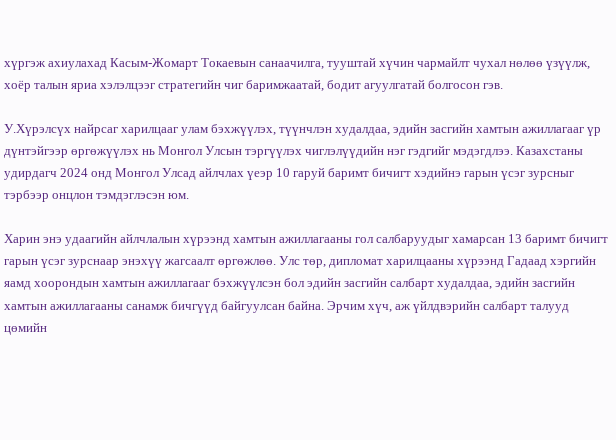хүргэж ахиулахад Касым-Жомарт Токаевын санаачилга, тууштай хүчин чармайлт чухал нөлөө үзүүлж, хоёр талын яриа хэлэлцээг стратегийн чиг баримжаатай, бодит агуулгатай болгосон гэв.

У.Хүрэлсүх найрсаг харилцааг улам бэхжүүлэх, түүнчлэн худалдаа, эдийн засгийн хамтын ажиллагааг үр дүнтэйгээр өргөжүүлэх нь Монгол Улсын тэргүүлэх чиглэлүүдийн нэг гэдгийг мэдэгдлээ. Казахстаны удирдагч 2024 онд Монгол Улсад айлчлах үеэр 10 гаруй баримт бичигт хэдийнэ гарын үсэг зурсныг тэрбээр онцлон тэмдэглэсэн юм.

Харин энэ удаагийн айлчлалын хүрээнд хамтын ажиллагааны гол салбаруудыг хамарсан 13 баримт бичигт гарын үсэг зурснаар энэхүү жагсаалт өргөжлөө. Улс төр, дипломат харилцааны хүрээнд Гадаад хэргийн яамд хоорондын хамтын ажиллагааг бэхжүүлсэн бол эдийн засгийн салбарт худалдаа, эдийн засгийн хамтын ажиллагааны санамж бичгүүд байгуулсан байна. Эрчим хүч, аж үйлдвэрийн салбарт талууд цөмийн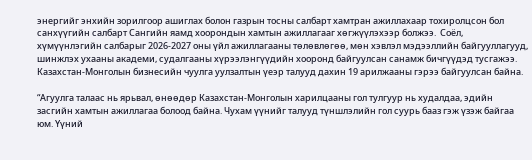энергийг энхийн зорилгоор ашиглах болон газрын тосны салбарт хамтран ажиллахаар тохиролцсон бол санхүүгийн салбарт Сангийн яамд хоорондын хамтын ажиллагааг хөгжүүлэхээр болжээ.  Соёл, хүмүүнлэгийн салбарыг 2026-2027 оны үйл ажиллагааны төлөвлөгөө, мөн хэвлэл мэдээллийн байгууллагууд, шинжлэх ухааны академи, судалгааны хүрээлэнгүүдийн хооронд байгуулсан санамж бичгүүдэд тусгажээ. Казахстан-Монголын бизнесийн чуулга уулзалтын үеэр талууд дахин 19 арилжааны гэрээ байгуулсан байна.

“Агуулга талаас нь ярьвал, өнөөдөр Казахстан-Монголын харилцааны гол тулгуур нь худалдаа, эдийн засгийн хамтын ажиллагаа болоод байна. Чухам үүнийг талууд түншлэлийн гол суурь бааз гэж үзэж байгаа юм. Үүний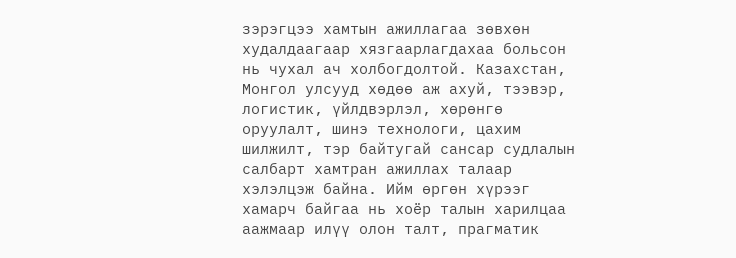зэрэгцээ хамтын ажиллагаа зөвхөн худалдаагаар хязгаарлагдахаа больсон нь чухал ач холбогдолтой. Казахстан, Монгол улсууд хөдөө аж ахуй, тээвэр, логистик, үйлдвэрлэл, хөрөнгө оруулалт, шинэ технологи, цахим шилжилт, тэр байтугай сансар судлалын салбарт хамтран ажиллах талаар хэлэлцэж байна. Ийм өргөн хүрээг хамарч байгаа нь хоёр талын харилцаа аажмаар илүү олон талт, прагматик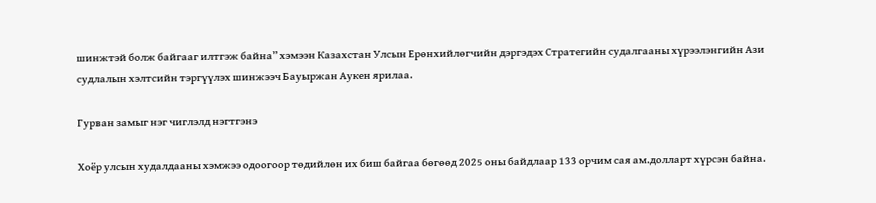шинжтэй болж байгааг илтгэж байна” хэмээн Казахстан Улсын Ерөнхийлөгчийн дэргэдэх Стратегийн судалгааны хүрээлэнгийн Ази судлалын хэлтсийн тэргүүлэх шинжээч Бауыржан Аукен ярилаа.

Гурван замыг нэг чиглэлд нэгтгэнэ

Хоёр улсын худалдааны хэмжээ одоогоор төдийлөн их биш байгаа бөгөөд 2025 оны байдлаар 133 орчим сая ам.долларт хүрсэн байна.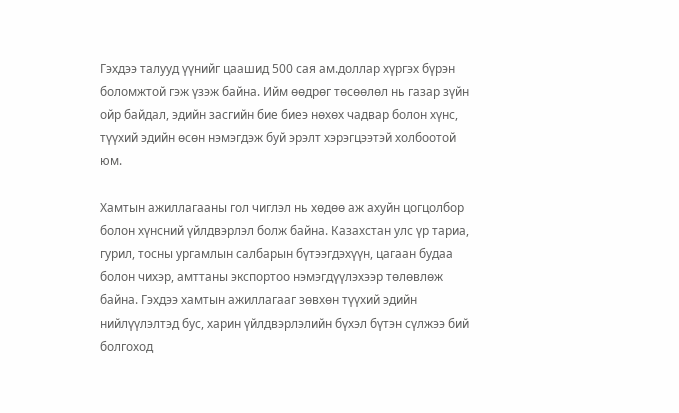Гэхдээ талууд үүнийг цаашид 500 сая ам.доллар хүргэх бүрэн боломжтой гэж үзэж байна. Ийм өөдрөг төсөөлөл нь газар зүйн ойр байдал, эдийн засгийн бие биеэ нөхөх чадвар болон хүнс, түүхий эдийн өсөн нэмэгдэж буй эрэлт хэрэгцээтэй холбоотой юм.

Хамтын ажиллагааны гол чиглэл нь хөдөө аж ахуйн цогцолбор болон хүнсний үйлдвэрлэл болж байна. Казахстан улс үр тариа, гурил, тосны ургамлын салбарын бүтээгдэхүүн, цагаан будаа болон чихэр, амттаны экспортоо нэмэгдүүлэхээр төлөвлөж байна. Гэхдээ хамтын ажиллагааг зөвхөн түүхий эдийн нийлүүлэлтэд бус, харин үйлдвэрлэлийн бүхэл бүтэн сүлжээ бий болгоход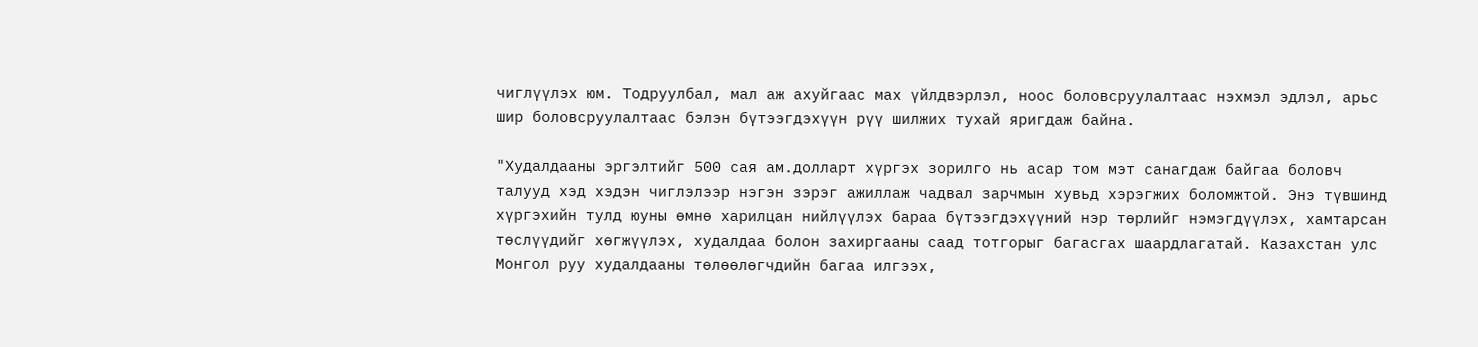чиглүүлэх юм. Тодруулбал, мал аж ахуйгаас мах үйлдвэрлэл, ноос боловсруулалтаас нэхмэл эдлэл, арьс шир боловсруулалтаас бэлэн бүтээгдэхүүн рүү шилжих тухай яригдаж байна.

"Худалдааны эргэлтийг 500 сая ам.долларт хүргэх зорилго нь асар том мэт санагдаж байгаа боловч талууд хэд хэдэн чиглэлээр нэгэн зэрэг ажиллаж чадвал зарчмын хувьд хэрэгжих боломжтой. Энэ түвшинд хүргэхийн тулд юуны өмнө харилцан нийлүүлэх бараа бүтээгдэхүүний нэр төрлийг нэмэгдүүлэх, хамтарсан төслүүдийг хөгжүүлэх, худалдаа болон захиргааны саад тотгорыг багасгах шаардлагатай. Казахстан улс Монгол руу худалдааны төлөөлөгчдийн багаа илгээх,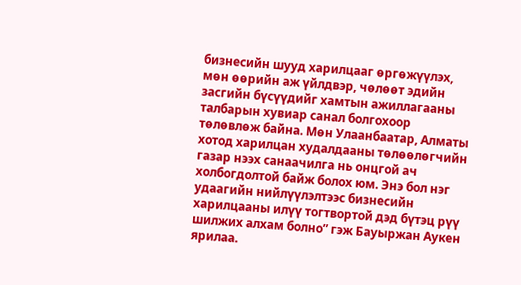бизнесийн шууд харилцааг өргөжүүлэх, мөн өөрийн аж үйлдвэр, чөлөөт эдийн засгийн бүсүүдийг хамтын ажиллагааны талбарын хувиар санал болгохоор төлөвлөж байна. Мөн Улаанбаатар, Алматы хотод харилцан худалдааны төлөөлөгчийн газар нээх санаачилга нь онцгой ач холбогдолтой байж болох юм. Энэ бол нэг удаагийн нийлүүлэлтээс бизнесийн харилцааны илүү тогтвортой дэд бүтэц рүү шилжих алхам болно” гэж Бауыржан Аукен ярилаа.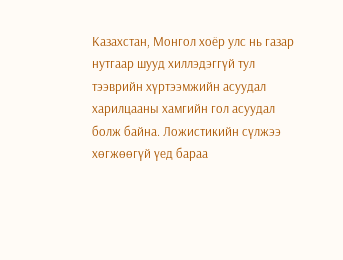Казахстан, Монгол хоёр улс нь газар нутгаар шууд хиллэдэггүй тул тээврийн хүртээмжийн асуудал харилцааны хамгийн гол асуудал болж байна. Ложистикийн сүлжээ хөгжөөгүй үед бараа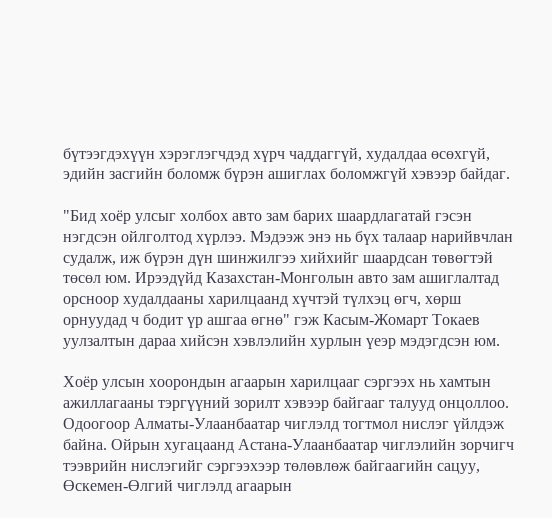бүтээгдэхүүн хэрэглэгчдэд хүрч чаддаггүй, худалдаа өсөхгүй, эдийн засгийн боломж бүрэн ашиглах боломжгүй хэвээр байдаг.

"Бид хоёр улсыг холбох авто зам барих шаардлагатай гэсэн нэгдсэн ойлголтод хүрлээ. Мэдээж энэ нь бүх талаар нарийвчлан судалж, иж бүрэн дүн шинжилгээ хийхийг шаардсан төвөгтэй төсөл юм. Ирээдүйд Казахстан-Монголын авто зам ашиглалтад орсноор худалдааны харилцаанд хүчтэй түлхэц өгч, хөрш орнуудад ч бодит үр ашгаа өгнө" гэж Касым-Жомарт Токаев уулзалтын дараа хийсэн хэвлэлийн хурлын үеэр мэдэгдсэн юм.

Хоёр улсын хоорондын агаарын харилцааг сэргээх нь хамтын ажиллагааны тэргүүний зорилт хэвээр байгааг талууд онцоллоо. Одоогоор Алматы-Улаанбаатар чиглэлд тогтмол нислэг үйлдэж байна. Ойрын хугацаанд Астана-Улаанбаатар чиглэлийн зорчигч тээврийн нислэгийг сэргээхээр төлөвлөж байгаагийн сацуу, Өскемен-Өлгий чиглэлд агаарын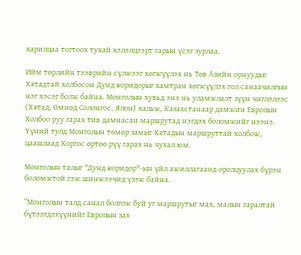харилцаа тогтоох тухай хэлэлцээрт гарын үсэг зурлаа.

Ийм төрлийн тээврийн сүлжээг хөгжүүлэх нь Төв Азийн орнуудыг Хятадтай холбосон Дунд коридорыг хамтран хөгжүүлэх гол санаачилгын нэг хэсэг болж байна. Монголын хувьд энэ нь уламжлалт зүүн чиглэлээс (Хятад, Өмнөд Солонгос, Япон) хальж, Казахстанаар дамжин Европын Холбоо руу гарах тив дамнасан маршрутад нэгдэх боломжийг нээнэ. Үүний тулд Монголын төмөр замыг Хятадын маршруттай холбож, цаашлаад Хоргос өртөө рүү гарах нь чухал юм.

Монголын талыг "Дунд коридор"-ын үйл ажиллагаанд оролцуулах бүрэн боломжтой гэж шинжээчид үзэж байна.

“Монголын талд санал болгож буй уг маршрутыг мах, малын гаралтай бүтээгдэхүүнийг Европын зах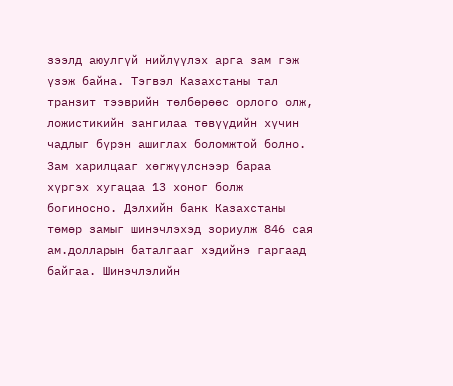зээлд аюулгүй нийлүүлэх арга зам гэж үзэж байна. Тэгвэл Казахстаны тал транзит тээврийн төлбөрөөс орлого олж, ложистикийн зангилаа төвүүдийн хүчин чадлыг бүрэн ашиглах боломжтой болно. Зам харилцааг хөгжүүлснээр бараа хүргэх хугацаа 13 хоног болж богиносно. Дэлхийн банк Казахстаны төмөр замыг шинэчлэхэд зориулж 846 сая ам.долларын баталгааг хэдийнэ гаргаад байгаа. Шинэчлэлийн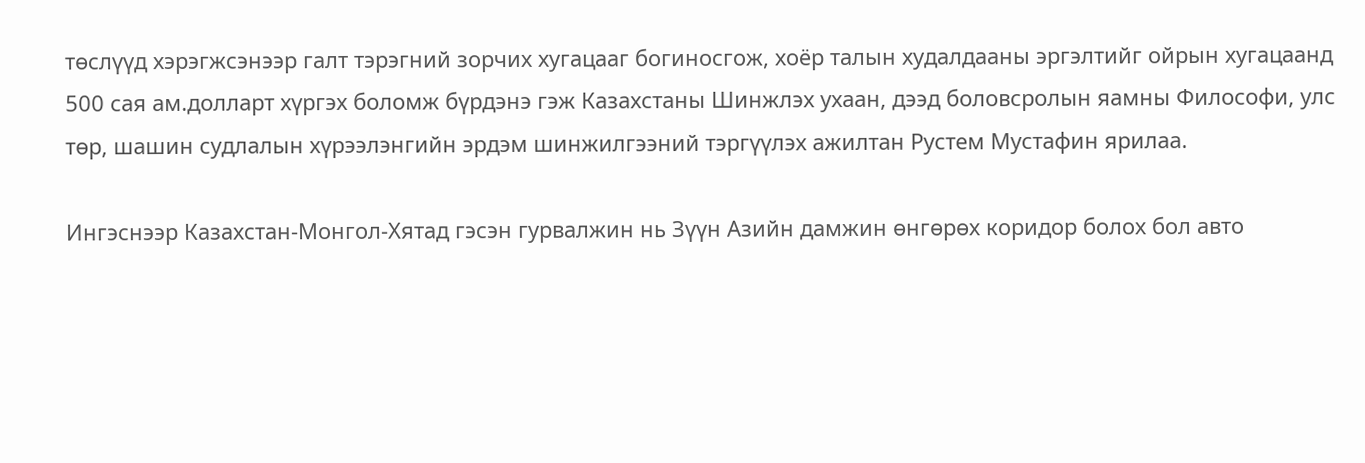төслүүд хэрэгжсэнээр галт тэрэгний зорчих хугацааг богиносгож, хоёр талын худалдааны эргэлтийг ойрын хугацаанд 500 сая ам.долларт хүргэх боломж бүрдэнэ гэж Казахстаны Шинжлэх ухаан, дээд боловсролын яамны Философи, улс төр, шашин судлалын хүрээлэнгийн эрдэм шинжилгээний тэргүүлэх ажилтан Рустем Мустафин ярилаа.

Ингэснээр Казахстан-Монгол-Хятад гэсэн гурвалжин нь Зүүн Азийн дамжин өнгөрөх коридор болох бол авто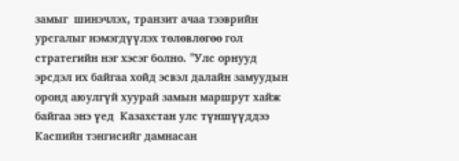замыг  шинэчлэх, транзит ачаа тээврийн урсгалыг нэмэгдүүлэх төлөвлөгөө гол стратегийн нэг хэсэг болно. "Улс орнууд эрсдэл их байгаа хойд эсвэл далайн замуудын оронд аюулгүй хуурай замын маршрут хайж байгаа энэ үед  Казахстан улс түншүүддээ Каспийн тэнгисийг дамнасан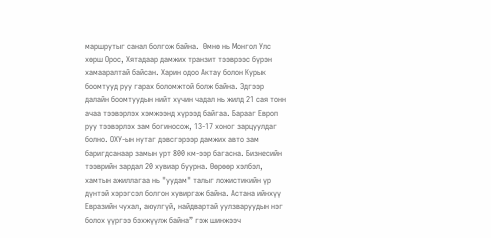маршрутыг санал болгож байна.  Өмнө нь Монгол Улс хөрш Орос, Хятадаар дамжих транзит тээврээс бүрэн хамааралтай байсан. Харин одоо Актау болон Курык боомтууд руу гарах боломжтой болж байна. Эдгээр далайн боомтуудын нийт хүчин чадал нь жилд 21 сая тонн ачаа тээвэрлэх хэмжээнд хүрээд байгаа. Барааг Европ руу тээвэрлэх зам богиносож, 13-17 хоног зарцуулдаг болно. ОХУ-ын нутаг дэвсгэрээр дамжих авто зам баригдсанаар замын урт 800 км-ээр багасна. Бизнесийн тээврийн зардал 20 хувиар буурна. Өөрөөр хэлбэл, хамтын ажиллагаа нь "уудам" талыг ложистикийн үр дүнтэй хэрэгсэл болгон хувиргаж байна. Астана ийнхүү Евразийн чухал, аюулгүй, найдвартай уулзваруудын нэг болох үүргээ бэхжүүлж байна” гэж шинжээч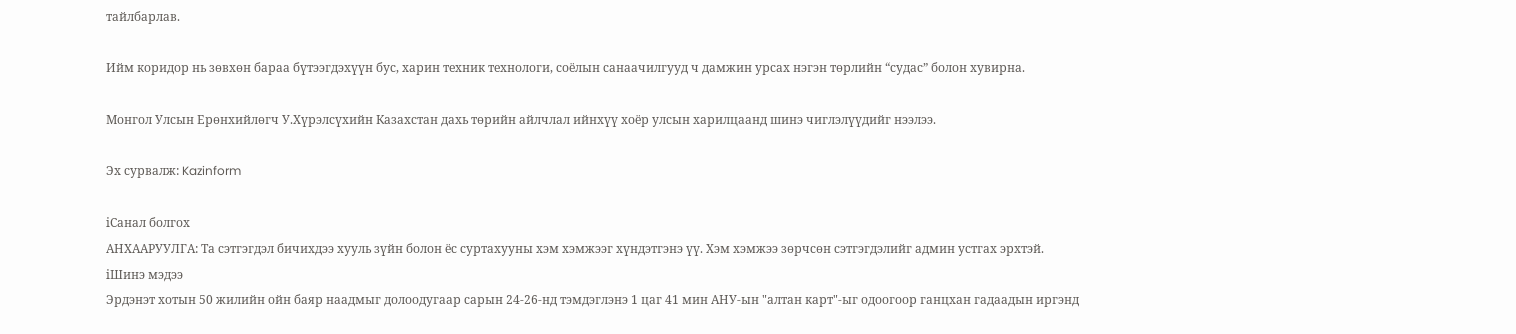тайлбарлав.

Ийм коридор нь зөвхөн бараа бүтээгдэхүүн бус, харин техник технологи, соёлын санаачилгууд ч дамжин урсах нэгэн төрлийн “судас” болон хувирна.

Монгол Улсын Ерөнхийлөгч У.Хүрэлсүхийн Казахстан дахь төрийн айлчлал ийнхүү хоёр улсын харилцаанд шинэ чиглэлүүдийг нээлээ.

Эх сурвалж: Kazinform

iСанал болгох
АНХААРУУЛГА: Та сэтгэгдэл бичихдээ хууль зүйн болон ёс суртахууны хэм хэмжээг хүндэтгэнэ үү. Хэм хэмжээ зөрчсөн сэтгэгдэлийг админ устгах эрхтэй.
iШинэ мэдээ
Эрдэнэт хотын 50 жилийн ойн баяр наадмыг долоодугаар сарын 24-26-нд тэмдэглэнэ 1 цаг 41 мин АНУ-ын "алтан карт"-ыг одоогоор ганцхан гадаадын иргэнд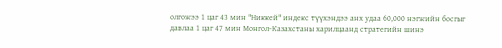олгожээ 1 цаг 43 мин "Никкей" индекс түүхэндээ анх удаа 60,000 нэгжийн босгыг давлаа 1 цаг 47 мин Монгол-Казахстаны харилцаанд стратегийн шинэ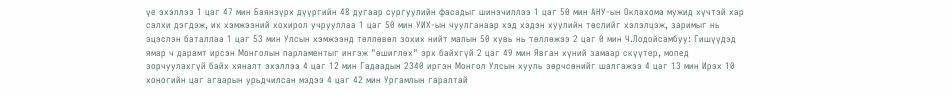үе эхэллээ 1 цаг 47 мин Баянзүрх дүүргийн 48 дугаар сургуулийн фасадыг шинэчиллээ 1 цаг 50 мин АНУ-ын Оклахома мужид хүчтэй хар салхи дэгдэж, их хэмжээний хохирол учрууллаа 1 цаг 50 мин УИХ-ын чуулганаар хэд хэдэн хуулийн төслийг хэлэлцэж, заримыг нь эцэслэн баталлаа 1 цаг 53 мин Улсын хэмжээнд төллөвөл зохих нийт малын 50 хувь нь төллөжээ 2 цаг 0 мин Ч.Лодойсамбуу: Гишүүдэд ямар ч дарамт ирсэн Монголын парламентыг ингэж "өшиглөх" эрх байхгүй 2 цаг 49 мин Явган хүний замаар скүүтер, мопед зорчуулахгүй байх хяналт эхэллээ 4 цаг 12 мин Гадаадын 2340 иргэн Монгол Улсын хууль зөрчсөнийг шалгажээ 4 цаг 13 мин Ирэх 10 хоногийн цаг агаарын урьдчилсан мэдээ 4 цаг 42 мин Ургамлын гаралтай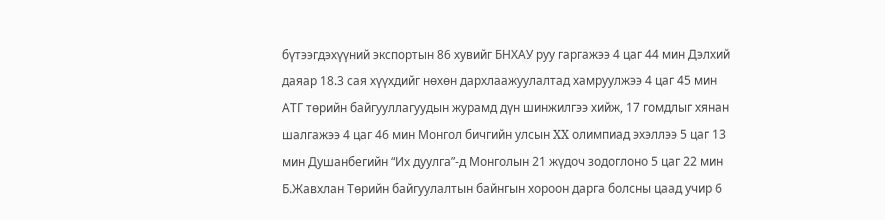бүтээгдэхүүний экспортын 86 хувийг БНХАУ руу гаргажээ 4 цаг 44 мин Дэлхий даяар 18.3 сая хүүхдийг нөхөн дархлаажуулалтад хамруулжээ 4 цаг 45 мин АТГ төрийн байгууллагуудын журамд дүн шинжилгээ хийж, 17 гомдлыг хянан шалгажээ 4 цаг 46 мин Монгол бичгийн улсын XX олимпиад эхэллээ 5 цаг 13 мин Душанбегийн “Их дуулга”-д Монголын 21 жүдоч зодоглоно 5 цаг 22 мин Б.Жавхлан Төрийн байгуулалтын байнгын хороон дарга болсны цаад учир 6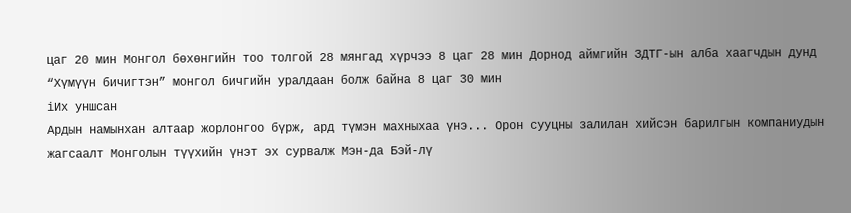цаг 20 мин Монгол бөхөнгийн тоо толгой 28 мянгад хүрчээ 8 цаг 28 мин Дорнод аймгийн ЗДТГ-ын алба хаагчдын дунд “Хүмүүн бичигтэн” монгол бичгийн уралдаан болж байна 8 цаг 30 мин
iИх уншсан
Ардын намынхан алтаар жорлонгоо бүрж, ард түмэн махныхаа үнэ... Орон сууцны залилан хийсэн барилгын компаниудын жагсаалт Монголын түүхийн үнэт эх сурвалж Мэн-да Бэй-лү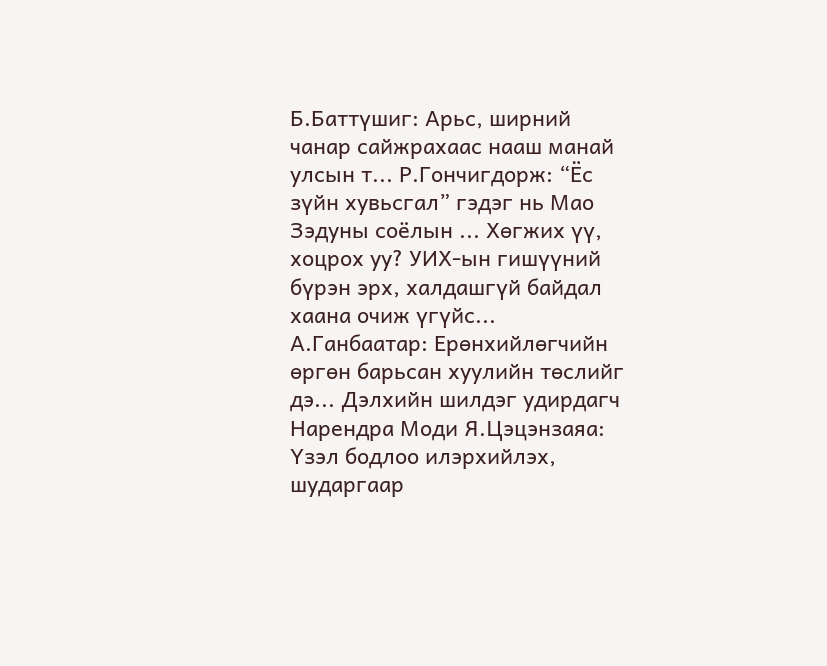Б.Баттүшиг: Арьс, ширний чанар сайжрахаас нааш манай улсын т... Р.Гончигдорж: “Ёс зүйн хувьсгал” гэдэг нь Мао Зэдуны соёлын ... Хөгжих үү, хоцрох уу? УИХ-ын гишүүний бүрэн эрх, халдашгүй байдал хаана очиж үгүйс... А.Ганбаатар: Ерөнхийлөгчийн өргөн барьсан хуулийн төслийг дэ... Дэлхийн шилдэг удирдагч Нарендра Моди Я.Цэцэнзаяа: Үзэл бодлоо илэрхийлэх, шударгаар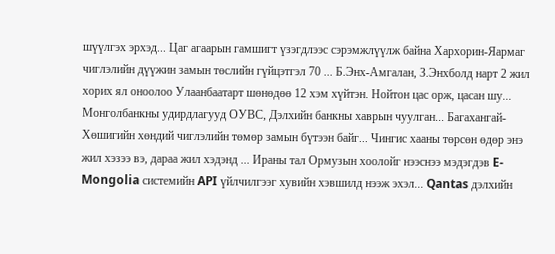шүүлгэх эрхэд... Цаг агаарын гамшигт үзэгдлээс сэрэмжлүүлж байна Хархорин-Яармаг чиглэлийн дүүжин замын төслийн гүйцэтгэл 70 ... Б.Энх-Амгалан, З.Энхболд нарт 2 жил хорих ял оноолоо Улаанбаатарт шөнөдөө 12 хэм хүйтэн. Нойтон цас орж, цасан шу... Монголбанкны удирдлагууд ОУВС, Дэлхийн банкны хаврын чуулган... Багахангай-Хөшигийн хөндий чиглэлийн төмөр замын бүтээн байг... Чингис хааны төрсөн өдөр энэ жил хэзээ вэ, дараа жил хэдэнд ... Ираны тал Ормузын хоолойг нээснээ мэдэгдэв E-Mongolia системийн API үйлчилгээг хувийн хэвшилд нээж эхэл... Qantas дэлхийн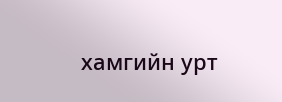хамгийн урт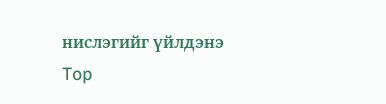нислэгийг үйлдэнэ
Top